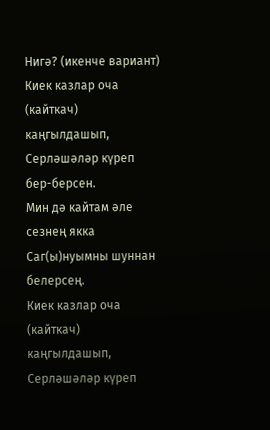Нигә? (икенче вариант)
Киек казлар оча (кайткач) каңгылдашып,
Серләшәләр күреп бер-берсен.
Мин дә кайтам әле сезнең якка
Саг(ы)нуымны шуннан белерсең.
Киек казлар оча (кайткач) каңгылдашып,
Серләшәләр күреп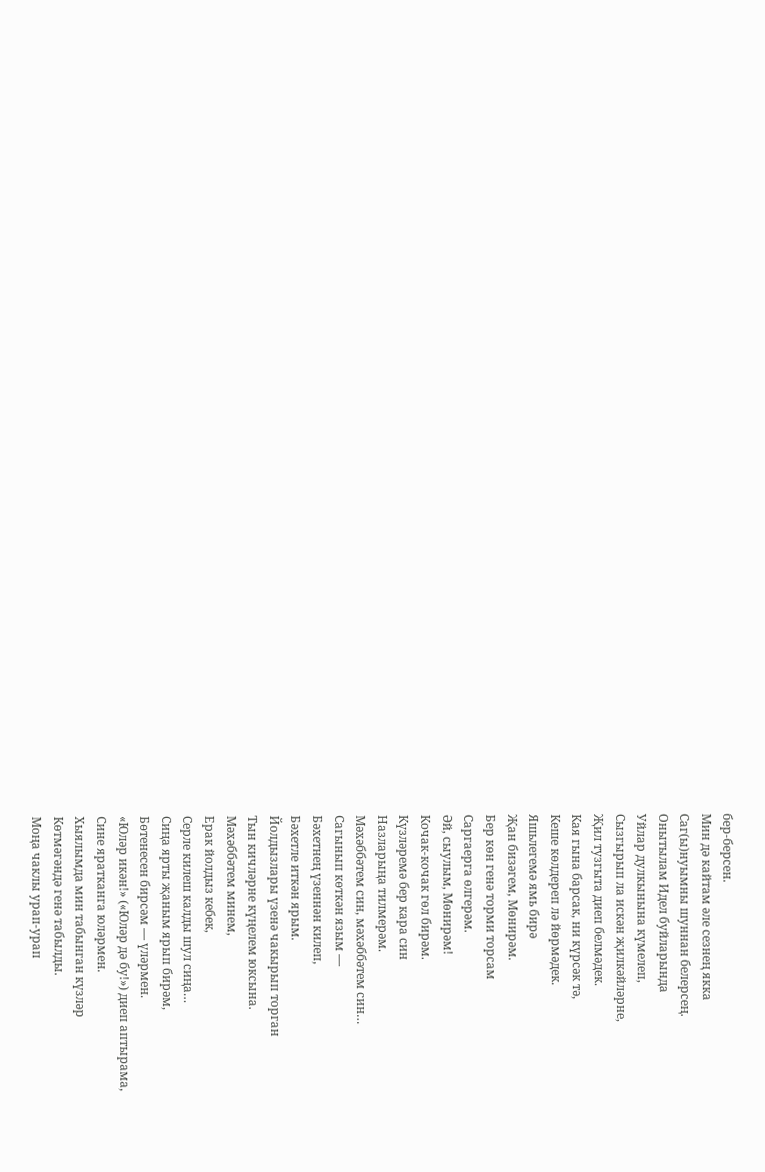бер-берсен.
Мин дә кайтам әле сезнең якка
Саг(ы)нуымны шуннан белерсең.
Онытылам Идел буйларында
Уйлар дулкынына күмелеп,
Сызгырып ла искән җилкәйләрне,
Җил тузгыта диеп белмәдек.
Кая гына барсак, ни күрсәк тә,
Кеше көлдереп лә йөрмәдек.
Яшьлегемә ямь бирә
Җан бизәгем, Мөнирәм.
Бер көн генә торми торсам
Саргаерга өлгерәм.
Әй, сыулым, Мөнирәм!
Кочак-кочак гөл бирәм.
Күзләремә бер кара син
Назларыңа тилмерәм.
Мәхәббәтем син, мәхәббәтем син…
Сагынып көткән язым —
Бәхетнең үзеннән килеп,
Бәхетле иткән ярым.
Йолдызлары үзенә чакырып торган
Тын кичләрне күңелем юксына.
Мәхәббәтем минем,
Ерак йолдыз кебек,
Серле килеш калды шул сиңа…
Сиңа ярты җаным ярып бирәм,
Бөтенесен бирсәм — үләрмен.
«Юләр икән!» («Юләр дә бу!») диеп аптырама,
Сине яратканга юләрмен.
Хыялымда мин табынган күзләр
Көтмәгәндә генә табылды.
Моңа чаклы урап-урап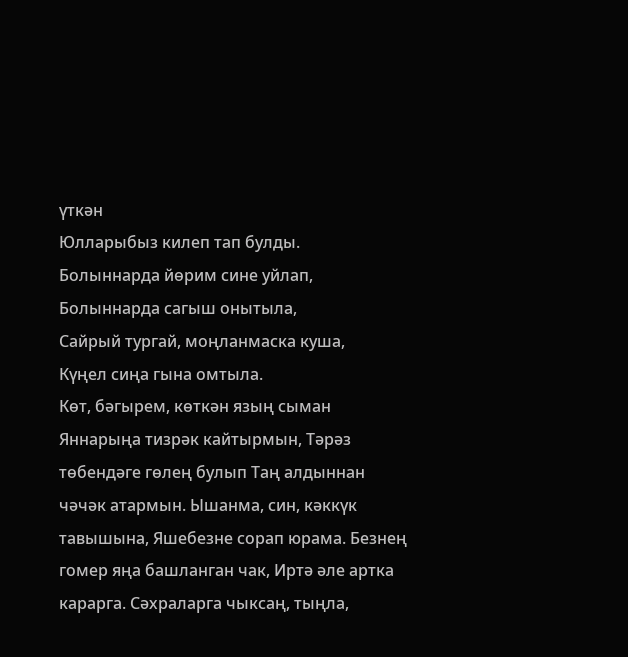үткән
Юлларыбыз килеп тап булды.
Болыннарда йөрим сине уйлап,
Болыннарда сагыш онытыла,
Сайрый тургай, моңланмаска куша,
Күңел сиңа гына омтыла.
Көт, бәгырем, көткән язың сыман Яннарыңа тизрәк кайтырмын, Тәрәз төбендәге гөлең булып Таң алдыннан чәчәк атармын. Ышанма, син, кәккүк тавышына, Яшебезне сорап юрама. Безнең гомер яңа башланган чак, Иртә әле артка карарга. Сәхраларга чыксаң, тыңла,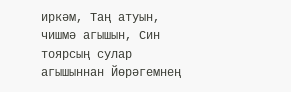иркәм, Таң атуын, чишмә агышын, Син тоярсың сулар агышыннан Йөрәгемнең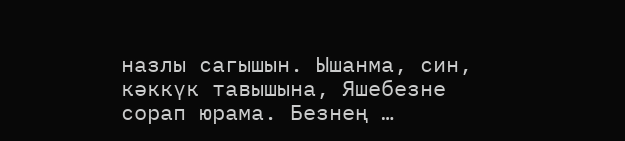назлы сагышын. Ышанма, син, кәккүк тавышына, Яшебезне сорап юрама. Безнең …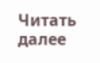Читать далее